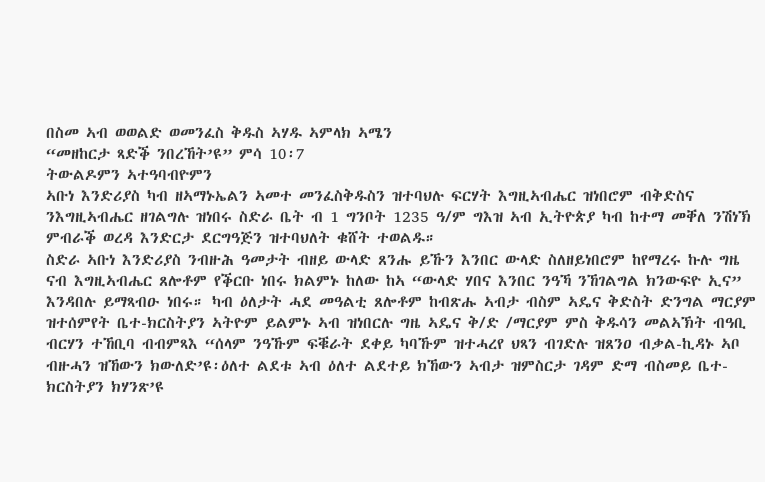በስመ ኣብ ወወልድ ወመንፈስ ቅዱስ ኣሃዱ ኣምላክ ኣሜን
“መዘከርታ ጻድቕ ንበረኸት’ዩ” ምሳ 10፡7
ትውልዶምን ኣተዓባብዮምን
ኣቡነ እንድሪያስ ካብ ዘኣማኑኤልን ኣመተ መንፈስቅዱስን ዝተባህሉ ፍርሃት እግዚኣብሔር ዝነበሮም ብቅድስና ንእግዚኣብሔር ዘገልግሉ ዝነበሩ ስድራ ቤት ብ 1 ግንቦት 1235 ዓ/ም ግእዝ ኣብ ኢትዮጵያ ካብ ከተማ መቐለ ንሽነኽ ምብራቕ ወረዳ እንድርታ ደርግዓጅን ዝተባህለት ቁሸት ተወልዱ።
ስድራ ኣቡነ እንድሪያስ ንብዙሕ ዓመታት ብዘይ ውላድ ጸንሑ ይኹን እንበር ውላድ ስለዘይነበሮም ከየማረሩ ኩሉ ግዜ ናብ እግዚኣብሔር ጸሎቶም የቕርቡ ነበሩ ክልምኑ ከለው ከኣ “ውላድ ሃበና እንበር ንዓኻ ንኸገልግል ክንውፍዮ ኢና” እንዳበሉ ይማጻብዑ ነበሩ። ካብ ዕለታት ሓደ መዓልቲ ጸሎቶም ከብጽሑ ኣብታ ብስም ኣዴና ቅድስት ድንግል ማርያም ዝተሰምየት ቤተ-ክርስትያን ኣትዮም ይልምኑ ኣብ ዝነበርሉ ግዜ ኣዴና ቅ/ድ /ማርያም ምስ ቅዱሳን መልኣኽት ብዓቢ ብርሃን ተኸቢባ ብብምጻእ “ሰላም ንዓኹም ፍቑራት ደቀይ ካባኹም ዝተሓረየ ህጻን ብገድሉ ዝጸንዐ ብቃል-ኪዳኑ ኣቦ ብዙሓን ዝኸውን ክውለድ’ዩ፡ዕለተ ልደቱ ኣብ ዕለተ ልደተይ ክኸውን ኣብታ ዝምስርታ ገዳም ድማ ብስመይ ቤተ-ክርስትያን ክሃንጽ’ዩ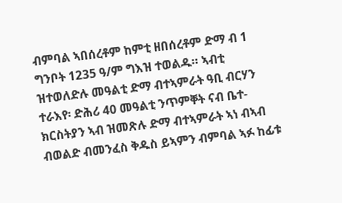ብምባል ኣበሰረቶም ከምቲ ዘበሰረቶም ድማ ብ 1 ግንቦት 1235 ዓ/ም ግእዝ ተወልዱ። ኣብቲ ዝተወለድሉ መዓልቲ ድማ ብተኣምራት ዓቢ ብርሃን ተራእየ፡ ድሕሪ 40 መዓልቲ ንጥምቐት ናብ ቤተ-ክርስትያን ኣብ ዝመጽሉ ድማ ብተኣምራት ኣነ ብኣብ ብወልድ ብመንፈስ ቅዱስ ይኣምን ብምባል ኣፉ ከፊቱ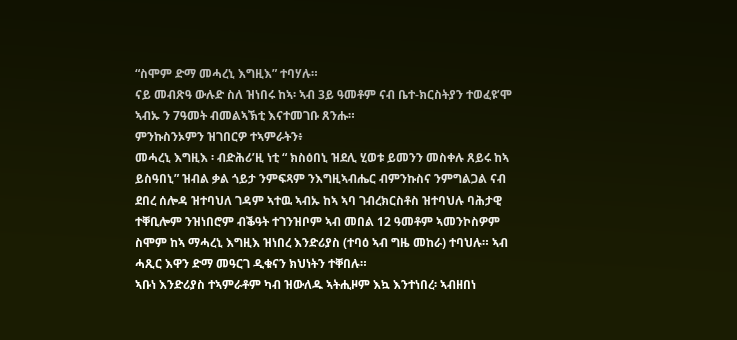“ስሞም ድማ መሓረኒ እግዚእ” ተባሃሉ።
ናይ መብጽዓ ውሉድ ስለ ዝነበሩ ከኣ፡ ኣብ 3ይ ዓመቶም ናብ ቤተ-ክርስትያን ተወፈዩ’ሞ ኣብኡ ን 7ዓመት ብመልኣኽቲ እናተመገቡ ጸንሑ።
ምንኩስንኦምን ዝገበርዎ ተኣምራትን፥
መሓረኒ እግዚእ ፡ ብድሕሪ’ዚ ነቲ “ ክስዕበኒ ዝደሊ ሂወቱ ይመንን መስቀሉ ጸይሩ ከኣ ይስዓበኒ” ዝብል ቃል ጎይታ ንምፍጻም ንእግዚኣብሔር ብምንኩስና ንምግልጋል ናብ ደበረ ሰሎዳ ዝተባህለ ገዳም ኣተዉ ኣብኡ ከኣ ኣባ ገብረክርስቶስ ዝተባህሉ ባሕታዊ ተቐቢሎም ንዝነበሮም ብቕዓት ተገንዝቦም ኣብ መበል 12 ዓመቶም ኣመንኮስዎም ስሞም ከኣ ማሓረኒ እግዚእ ዝነበረ እንድሪያስ (ተባዕ ኣብ ግዜ መከራ) ተባህሉ። ኣብ ሓጺር እዋን ድማ መዓርገ ዲቁናን ክህነትን ተቐበሉ።
ኣቡነ እንድሪያስ ተኣምራቶም ካብ ዝውለዱ ኣትሒዞም እኳ እንተነበረ፡ ኣብዘበነ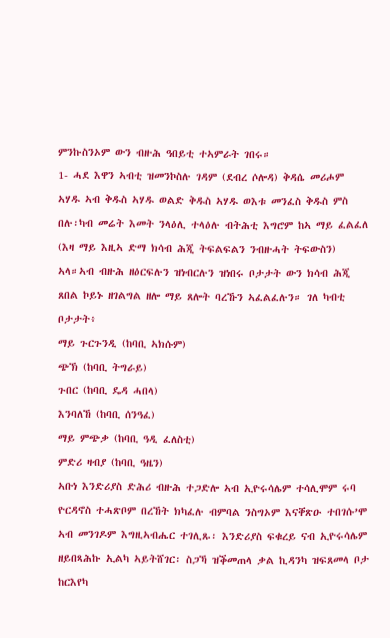ምንኩስንኦም ውን ብዙሕ ዓበይቲ ተኣምራት ገበሩ።
1- ሓደ እዋን ኣብቲ ዝመንኮስሉ ገዳም (ደብረ ሶሎዳ) ቅዳሴ መሪሖም ኣሃዱ ኣብ ቅዱስ ኣሃዱ ወልድ ቅዱስ ኣሃዱ ወእቱ መንፈስ ቅዱስ ምስ በሉ፡ካብ መሬት እመት ንላዕሊ ተላዕሉ ብትሕቲ እግሮም ከኣ ማይ ፈልፈለ (እዛ ማይ እዚኣ ድማ ክሳብ ሕጂ ትፍልፍልን ንብዙሓት ትፍውስን) ኣላ።ኣብ ብዙሕ ዘዕርፍሉን ዝነብርሉን ዝነበሩ ቦታታት ውን ክሳብ ሕጂ ጸበል ኮይኑ ዘገልግል ዘሎ ማይ ጸሎት ባረኹን ኣፈልፈሉን። ገለ ካብቲ ቦታታት፥
ማይ ጉርጉንዲ (ከባቢ ኣክሱም)
ጭኽ (ከባቢ ትግራይ)
ጉበር (ከባቢ ዴዳ ሓበላ)
እንባለኸ (ከባቢ ሰንዓፈ)
ማይ ምጭቃ (ከባቢ ዓዲ ፈለስቲ)
ምድሪ ዛብያ (ከባቢ ዓዜን)
ኣቡነ እንድሪያስ ድሕሪ ብዙሕ ተጋድሎ ኣብ ኢዮሩሳሌም ተሳሊሞም ሩባ ዮርዳኖስ ተሓጽቦም በረኸት ክካፈሉ ብምባል ንስግኦም እናቐጽዑ ተበገሱ’ሞ ኣብ መንገዶም እግዚኣብሔር ተገሊጹ፡ እንድሪያስ ፍቁረይ ናብ ኢዮሩሳሌም ዘይበጻሕኩ ኢልካ ኣይትሸገር፡ ስጋኻ ዝቕመጠላ ቃል ኪዳንካ ዝፍጸመላ ቦታ ከርእየካ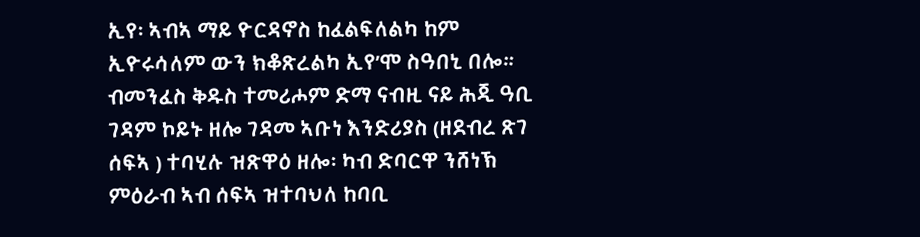ኢየ፡ ኣብኣ ማይ ዮርዳኖስ ከፈልፍለልካ ከም ኢዮሩሳለም ውን ክቆጽረልካ ኢየ’ሞ ስዓበኒ በሎ። ብመንፈስ ቅዱስ ተመሪሖም ድማ ናብዚ ናይ ሕጂ ዓቢ ገዳም ኮይኑ ዘሎ ገዳመ ኣቡነ እንድሪያስ (ዘደብረ ጽገ ሰፍኣ ) ተባሂሉ ዝጽዋዕ ዘሎ፡ ካብ ድባርዋ ንሸነኽ ምዕራብ ኣብ ሰፍኣ ዝተባህለ ከባቢ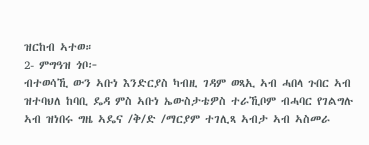ዝርከብ ኣተወ።
2- ምግዓዝ ጎቦ፦
ብተወሳኺ ውን ኣቡነ እንድርያስ ካብዚ ገዳም ወጻኢ ኣብ ሓበላ ጉበር ኣብ ዝተባህለ ከባቢ ዴዳ ምስ ኣቡነ ኤውስታቴዎስ ተራኺቦም ብሓባር የገልግሉ ኣብ ዝነበሩ ግዜ ኣዴና /ቅ/ድ /ማርያም ተገሊጻ ኣብታ ኣብ ኣስመራ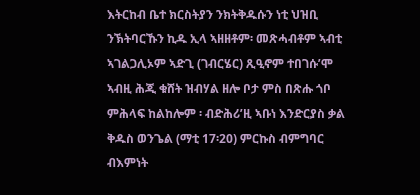እትርከብ ቤተ ክርስትያን ንክትቅዱሱን ነቲ ህዝቢ ንኽትባርኹን ኪዱ ኢላ ኣዘዘቶም፡ መጽሓብቶም ኣብቲ ኣገልጋሊኦም ኣድጊ (ገብርሄር) ጺዒኖም ተበገሱ’ሞ ኣብዚ ሕጂ ቁሸት ዝብሃል ዘሎ ቦታ ምስ በጽሑ ጎቦ ምሕላፍ ከልከሎም ፡ ብድሕሪ’ዚ ኣቡነ እንድርያስ ቃል ቅዱስ ወንጌል (ማቲ 17፡20) ምርኩስ ብምግባር ብእምነት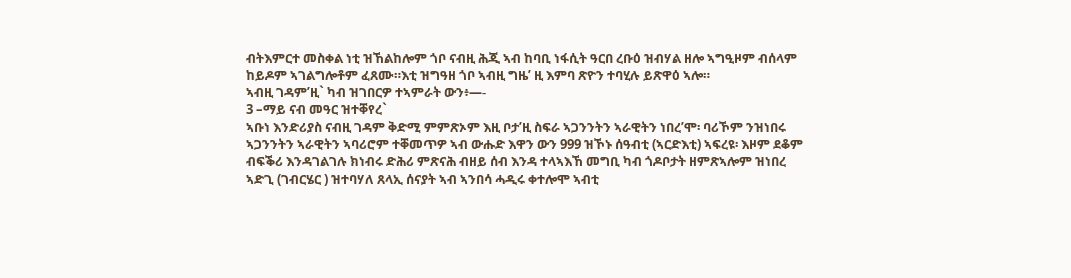ብትእምርተ መስቀል ነቲ ዝኸልከሎም ጎቦ ናብዚ ሕጂ ኣብ ከባቢ ነፋሲት ዓርበ ረቡዕ ዝብሃል ዘሎ ኣግዒዞም ብሰላም ከይዶም ኣገልግሎቶም ፈጸሙ።እቲ ዝግዓዘ ጎቦ ኣብዚ ግዜ’ ዚ እምባ ጽዮን ተባሂሉ ይጽዋዕ ኣሎ።
ኣብዚ ገዳም’ዚ` ካብ ዝገበርዎ ተኣምራት ውን፥—-
3 –ማይ ናብ መዓር ዝተቐየረ`
ኣቡነ እንድሪያስ ናብዚ ገዳም ቅድሚ ምምጽኦም እዚ ቦታ’ዚ ስፍራ ኣጋንንትን ኣራዊትን ነበረ’ሞ፡ ባሪኾም ንዝነበሩ ኣጋንንትን ኣራዊትን ኣባሪሮም ተቐመጥዎ ኣብ ውሑድ እዋን ውን 999 ዝኾኑ ሰዓብቲ (ኣርድእቲ) ኣፍረዩ፡ እዞም ደቆም ብፍቕሪ እንዳገልገሉ ክነብሩ ድሕሪ ምጽናሕ ብዘይ ሰብ እንዳ ተላኣእኸ መግቢ ካብ ጎዶቦታት ዘምጽኣሎም ዝነበረ ኣድጊ (ገብርሄር ) ዝተባሃለ ጸላኢ ሰናያት ኣብ ኣንበሳ ሓዲሩ ቀተሎሞ ኣብቲ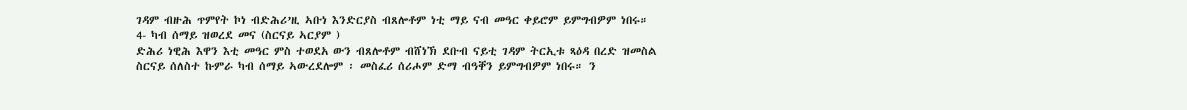ገዳም ብዙሕ ጥምየት ኮነ ብድሕሪ’ዚ ኣቡነ እንድርያስ ብጸሎቶም ነቲ ማይ ናብ መዓር ቀይሮም ይምግብዎም ነበሩ።
4- ካብ ሰማይ ዝወረደ መና (ስርናይ ኣርያም )
ድሕሪ ነዊሕ እዋን እቲ መዓር ምስ ተወደአ ውን ብጸሎቶም ብሸነኽ ደቡብ ናይቲ ገዳም ትርኢቱ ጻዕዳ በረድ ዝመስል ስርናይ ሰለስተ ኩምራ ካብ ሰማይ ኣውረደሎም ፡ መስፈሪ ሰሪሖም ድማ ብዓቐን ይምግብዎም ነበሩ። ን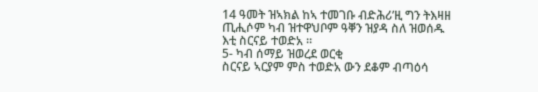14 ዓመት ዝኣክል ከኣ ተመገቡ ብድሕሪ’ዚ ግን ትእዛዘ ጢሒሶም ካብ ዝተዋህቦም ዓቐን ዝያዳ ስለ ዝወሰዱ እቲ ስርናይ ተወድአ ።
5- ካብ ሰማይ ዝወረደ ወርቂ
ስርናይ ኣርያም ምስ ተወድአ ውን ደቆም ብጣዕሳ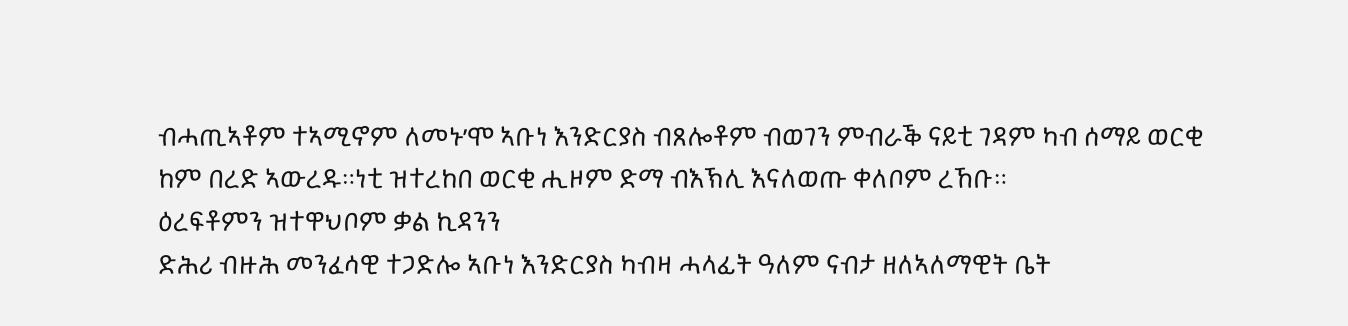ብሓጢኣቶም ተኣሚኖም ለመኑ’ሞ ኣቡነ እንድርያስ ብጸሎቶም ብወገን ምብራቕ ናይቲ ገዳም ካብ ሰማይ ወርቂ ከም በረድ ኣውረዱ።ነቲ ዝተረከበ ወርቂ ሒዞም ድማ ብእኽሊ እናለወጡ ቀለቦም ረኸቡ።
ዕረፍቶምን ዝተዋህቦም ቃል ኪዳንን
ድሕሪ ብዙሕ መንፈሳዊ ተጋድሎ ኣቡነ እንድርያስ ካብዛ ሓላፊት ዓለም ናብታ ዘለኣለማዊት ቤት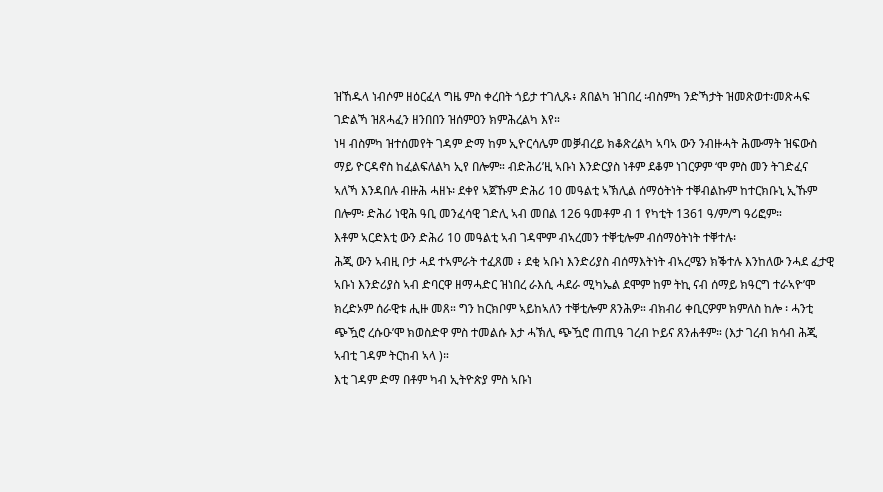ዝኸዱላ ነብሶም ዘዕርፈላ ግዜ ምስ ቀረበት ጎይታ ተገሊጹ፥ ጸበልካ ዝገበረ ፡ብስምካ ንድኻታት ዝመጽወተ፡መጽሓፍ ገድልኻ ዝጸሓፈን ዘንበበን ዝሰምዐን ክምሕረልካ እየ።
ነዛ ብስምካ ዝተሰመየት ገዳም ድማ ከም ኢዮርሳሌም መቓብረይ ክቆጽረልካ ኣባኣ ውን ንብዙሓት ሕሙማት ዝፍውስ ማይ ዮርዳኖስ ከፈልፍለልካ ኢየ በሎም። ብድሕሪ’ዚ ኣቡነ እንድርያስ ነቶም ደቆም ነገርዎም ‘ሞ ምስ መን ትገድፈና ኣለኻ እንዳበሉ ብዙሕ ሓዘኑ፡ ደቀየ ኣጀኹም ድሕሪ 10 መዓልቲ ኣኽሊል ሰማዕትነት ተቐብልኩም ከተርክቡኒ ኢኹም በሎም፡ ድሕሪ ነዊሕ ዓቢ መንፈሳዊ ገድሊ ኣብ መበል 126 ዓመቶም ብ 1 የካቲት 1361 ዓ/ም/ግ ዓሪፎም።
እቶም ኣርድእቲ ውን ድሕሪ 10 መዓልቲ ኣብ ገዳሞም ብኣረመን ተቐቲሎም ብሰማዕትነት ተቐተሉ፡
ሕጂ ውን ኣብዚ ቦታ ሓደ ተኣምራት ተፈጸመ ፥ ደቂ ኣቡነ እንድሪያስ ብሰማእትነት ብኣረሜን ክቕተሉ እንከለው ንሓደ ፈታዊ ኣቡነ እንድሪያስ ኣብ ድባርዋ ዘማሓድር ዝነበረ ራእሲ ሓደራ ሚካኤል ደሞም ከም ትኪ ናብ ሰማይ ክዓርግ ተራኣዮ’ሞ ክረድኦም ሰራዊቱ ሒዙ መጸ። ግን ከርክቦም ኣይከኣለን ተቐቲሎም ጸንሕዎ። ብክብሪ ቀቢርዎም ክምለስ ከሎ ፡ ሓንቲ ጭዃሮ ረሱዑ’ሞ ክወስድዋ ምስ ተመልሱ እታ ሓኽሊ ጭዃሮ ጠጢዓ ገረብ ኮይና ጸንሐቶም። (እታ ገረብ ክሳብ ሕጂ ኣብቲ ገዳም ትርከብ ኣላ )።
እቲ ገዳም ድማ በቶም ካብ ኢትዮጵያ ምስ ኣቡነ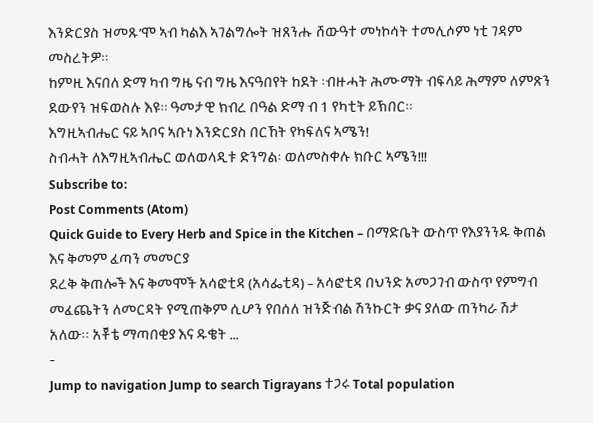እንድርያስ ዝመጹ’ሞ ኣብ ካልእ ኣገልግሎት ዝጸንሑ ሸውዓተ መነኮሳት ተመሊሶም ነቲ ገዳም መስረትዎ።
ከምዚ እናበለ ድማ ካብ ግዜ ናብ ግዜ እናዓበየት ከደት ፡ብዙሓት ሕሙማት ብፍላይ ሕማም ለምጽን ደውየን ዝፍወስሉ እዩ። ዓመታዊ ክብረ በዓል ድማ ብ 1 የካቲት ይኽበር።
እግዚኣብሔር ናይ ኣቦና ኣቡነ እንድርያስ በርኸት የካፍለና ኣሜን!
ስብሓት ለእግዚኣብሔር ወለወላዲቱ ድንግል፡ ወለመስቀሉ ክቡር ኣሜን!!!
Subscribe to:
Post Comments (Atom)
Quick Guide to Every Herb and Spice in the Kitchen – በማድቤት ውስጥ የእያንንዱ ቅጠል እና ቅመም ፈጣን መመርያ
ደረቅ ቅጠሎች እና ቅመሞች አሳፎቲዳ (አሳፌቲዳ) – አሳፎቲዳ በህንድ አመጋገብ ውስጥ የምግብ መፈጨትን ለመርዳት የሚጠቅም ሲሆን የበሰለ ዝንጅብል ሽንኩርት ቃና ያለው ጠንካራ ሽታ አለው፡፡ አቾቴ ማጣበቂያ እና ዱቄት ...
-
Jump to navigation Jump to search Tigrayans ተጋሩ Total population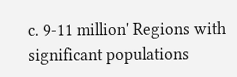c. 9-11 million' Regions with significant populations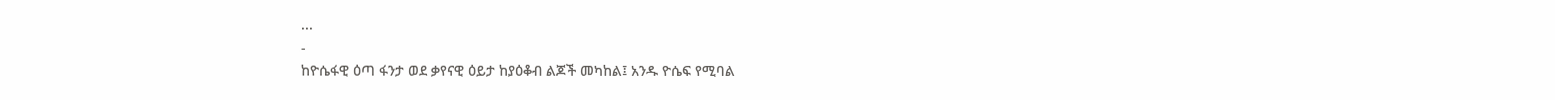...
-
ከዮሴፋዊ ዕጣ ፋንታ ወደ ቃየናዊ ዕይታ ከያዕቆብ ልጆች መካከል፤ አንዱ ዮሴፍ የሚባል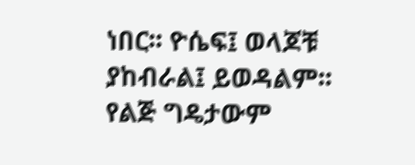ነበር፡፡ ዮሴፍ፤ ወላጆቹ ያከብራል፤ ይወዳልም፡፡ የልጅ ግዴታውም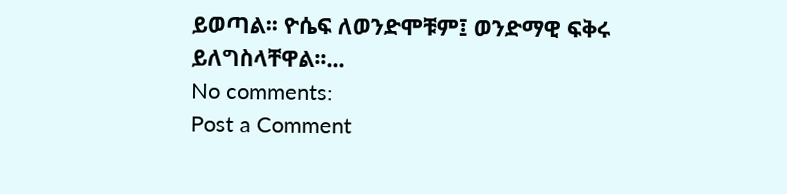ይወጣል፡፡ ዮሴፍ ለወንድሞቹም፤ ወንድማዊ ፍቅሩ ይለግስላቸዋል፡፡...
No comments:
Post a Comment